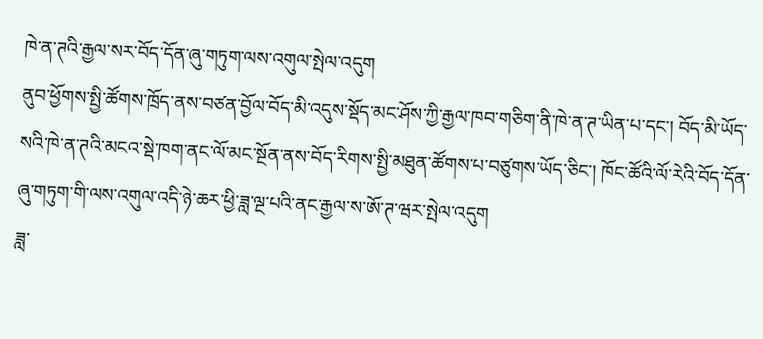ཁེ་ན་ཊའི་རྒྱལ་སར་བོད་དོན་ཞུ་གཏུག་ལས་འགུལ་སྤེལ་འདུག
ནུབ་ཕྱོགས་སྤྱི་ཚོགས་ཁྲོད་ནས་བཙན་བྱོལ་བོད་མི་འདུས་སྡོད་མང་ཤོས་ཀྱི་རྒྱལ་ཁབ་གཅིག་ནི་ཁེ་ན་ཊ་ཡིན་པ་དང་། བོད་མི་ཡོད་སའི་ཁེ་ན་ཊའི་མངའ་སྡེ་ཁག་ནང་ལོ་མང་སྔོན་ནས་བོད་རིགས་སྤྱི་མཐུན་ཚོགས་པ་བཙུགས་ཡོད་ཅིང་། ཁོང་ཚོའི་ལོ་རེའི་བོད་དོན་ཞུ་གཏུག་གི་ལས་འགུལ་འདི་ཉེ་ཆར་ཕྱི་ཟླ་ལྔ་པའི་ནང་རྒྱལ་ས་ཨོ་ཊ་ཝར་སྤེལ་འདུག
ཟླ་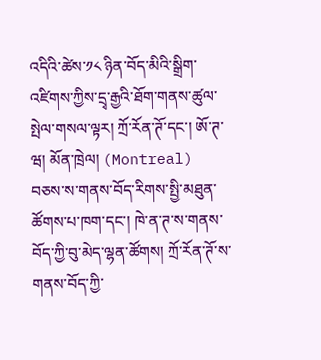འདིའི་ཚེས་༡༨ ཉིན་བོད་མིའི་སྒྲིག་འཛིགས་ཀྱིས་དྲྭ་རྒྱའི་ཐོག་གནས་ཚུལ་སྤེལ་གསལ་ལྟར། ཀྲོ་རོན་ཊོ་དང་། ཨོ་ཊ་ཝ། མོན་ཁྲེལ། (Montreal) བཅས་ས་གནས་བོད་རིགས་སྤྱི་མཐུན་ཚོགས་པ་ཁག་དང་། ཁེ་ན་ཊ་ས་གནས་བོད་ཀྱི་བུ་མེད་ལྷན་ཚོགས། ཀྲོ་རོན་ཊོ་ས་གནས་བོད་ཀྱི་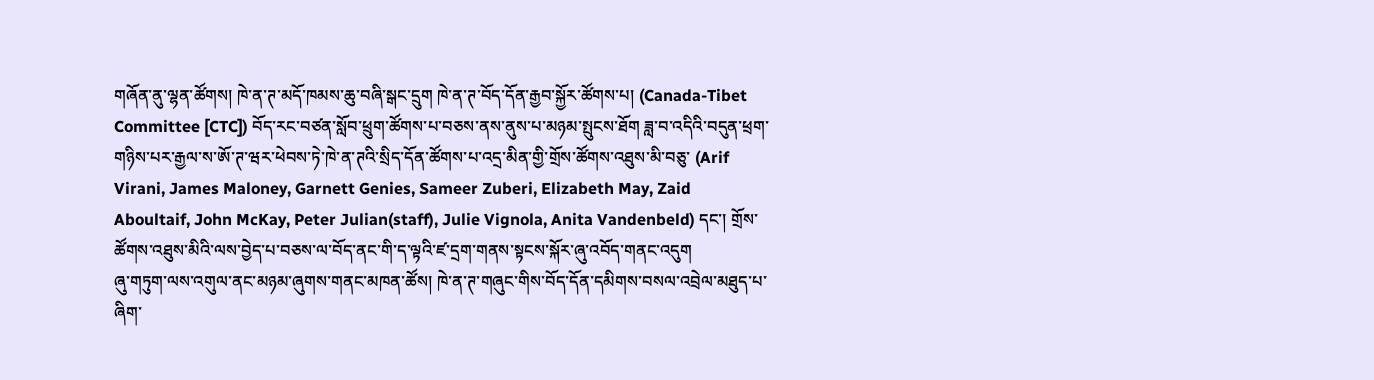གཞོན་ནུ་ལྷན་ཚོགས། ཁེ་ན་ཊ་མདོ་ཁམས་ཆུ་བཞི་སྒང་དྲུག ཁེ་ན་ཊ་བོད་དོན་རྒྱབ་སྐྱོར་ཚོགས་པ། (Canada-Tibet Committee [CTC]) བོད་རང་བཙན་སློབ་ཕྲུག་ཚོགས་པ་བཅས་ནས་ནུས་པ་མཉམ་སྤུངས་ཐོག ཟླ་བ་འདིའི་བདུན་ཕྲག་གཉིས་པར་རྒྱལ་ས་ཨོ་ཊ་ཝར་ཕེབས་ཏེ་ཁེ་ན་ཊའི་སྲིད་དོན་ཚོགས་པ་འདྲ་མིན་གྱི་གྲོས་ཚོགས་འཐུས་མི་བཅུ་ (Arif Virani, James Maloney, Garnett Genies, Sameer Zuberi, Elizabeth May, Zaid Aboultaif, John McKay, Peter Julian(staff), Julie Vignola, Anita Vandenbeld) དང་། གྲོས་ཚོགས་འཐུས་མིའི་ལས་བྱེད་པ་བཅས་ལ་བོད་ནང་གི་ད་ལྟའི་ཛ་དྲག་གནས་སྟངས་སྐོར་ཞུ་འབོད་གནང་འདུག
ཞུ་གཏུག་ལས་འགུལ་ནང་མཉམ་ཞུགས་གནང་མཁན་ཚོས། ཁེ་ན་ཊ་གཞུང་གིས་བོད་དོན་དམིགས་བསལ་འབྲེལ་མཐུད་པ་ཞིག་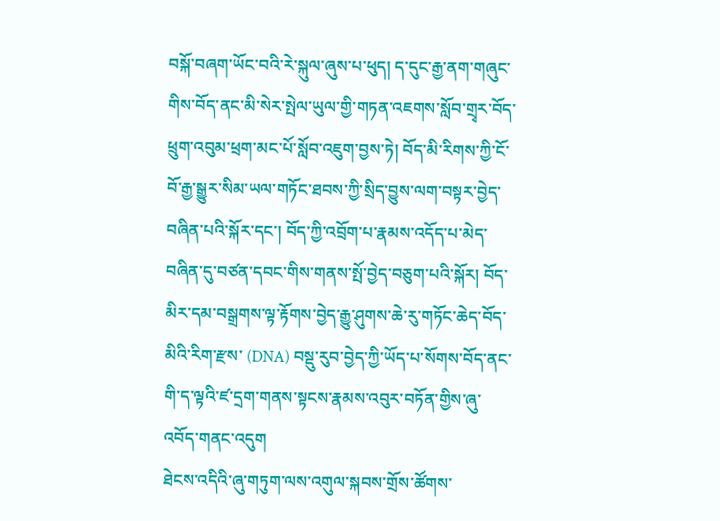བསྐོ་བཞག་ཡོང་བའི་རེ་སྐུལ་ཞུས་པ་ཕུད། ད་དུང་རྒྱ་ནག་གཞུང་གིས་བོད་ནང་མི་སེར་སྤེལ་ཡུལ་གྱི་གཏན་འཇགས་སློབ་གྲྭར་བོད་ཕྲུག་འབུམ་ཕྲག་མང་པོ་སློབ་འཇུག་བྱས་ཏེ། བོད་མི་རིགས་ཀྱི་ངོ་བོ་རྒྱ་སྒྱུར་སིམ་ཡལ་གཏོང་ཐབས་ཀྱི་སྲིད་བྱུས་ལག་བསྟར་བྱེད་བཞིན་པའི་སྐོར་དང་། བོད་ཀྱི་འབྲོག་པ་རྣམས་འདོད་པ་མེད་བཞིན་དུ་བཙན་དབང་གིས་གནས་སྤོ་བྱེད་བཅུག་པའི་སྐོར། བོད་མིར་དམ་བསྒྲགས་ལྟ་རྟོགས་བྱེད་རྒྱུ་ཤུགས་ཆེ་རུ་གཏོང་ཆེད་བོད་མིའི་རིག་རྫས་ (DNA) བསྡུ་རུབ་བྱེད་ཀྱི་ཡོད་པ་སོགས་བོད་ནང་གི་ད་ལྟའི་ཛ་དྲག་གནས་སྟངས་རྣམས་འབུར་བཏོན་གྱིས་ཞུ་འབོད་གནང་འདུག
ཐེངས་འདིའི་ཞུ་གཏུག་ལས་འགུལ་སྐབས་གྲོས་ཚོགས་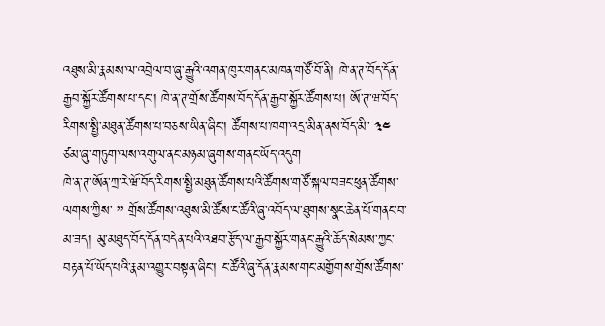འཐུས་མི་རྣམས་ལ་འབྲེལ་བ་ཞུ་རྒྱུའི་འགན་ཁུར་གནང་མཁན་གཙོ་བོ་ནི། ཁེ་ན་ཊ་བོད་དོན་རྒྱབ་སྐྱོར་ཚོགས་པ་དང་། ཁེ་ན་ཊ་གྲོས་ཚོགས་བོད་དོན་རྒྱབ་སྐྱོར་ཚོགས་པ། ཨོ་ཊ་ཝ་བོད་རིགས་སྤྱི་མཐུན་ཚོགས་པ་བཅས་ཡིན་ཞིང་། ཚོགས་པ་ཁག་འདྲ་མིན་ནས་བོད་མི་ ༣༤ ཙམ་ཞུ་གཏུག་ལས་འགུལ་ནང་མཉམ་ཞུགས་གནང་ཡོད་འདུག
ཁེ་ན་ཊ་ཨོན་ཀྲ་རེ་ཝོ་བོད་རིགས་སྤྱི་མཐུན་ཚོགས་པའི་ཚོགས་གཙོ་སྐལ་བཟང་ཕུན་ཚོགས་ལགས་ཀྱིས་ ” གྲོས་ཚོགས་འཐུས་མི་ཚོས་ང་ཚོའི་ཞུ་འབོད་ལ་ཐུགས་སྣང་ཆེན་པོ་གནང་བ་མ་ཟད། མུ་མཐུད་བོད་དོན་བདེན་པའི་འཐབ་རྩོད་ལ་རྒྱབ་སྐྱོར་གནང་རྒྱུའི་ཆོད་སེམས་ཀྱང་བརྟན་པོ་ཡོད་པའི་རྣམ་འགྱུར་བསྟན་ཞིང་། ང་ཚོའི་ཞུ་དོན་རྣམས་གང་མགྱོགས་གྲོས་ཚོགས་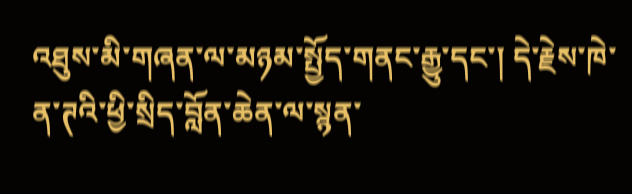འཐུས་མི་གཞན་ལ་མཉམ་སྤྱོད་གནང་རྒྱུ་དང་། དེ་རྗེས་ཁེ་ན་ཊའི་ཕྱི་སྲིད་བློན་ཆེན་ལ་སྙན་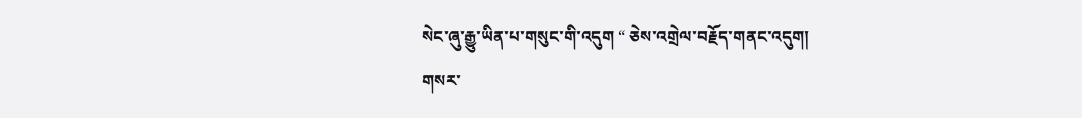སེང་ཞུ་རྒྱུ་ཡིན་པ་གསུང་གི་འདུག “ ཅེས་འགྲེལ་བརྗོད་གནང་འདུག།
གསར་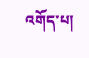འགོད་པ།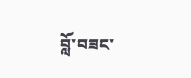བློ་བཟང་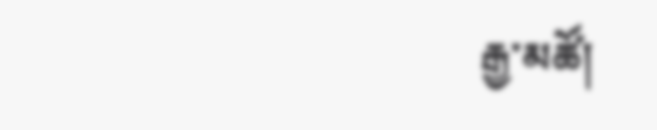རྒྱ་མཚོ།